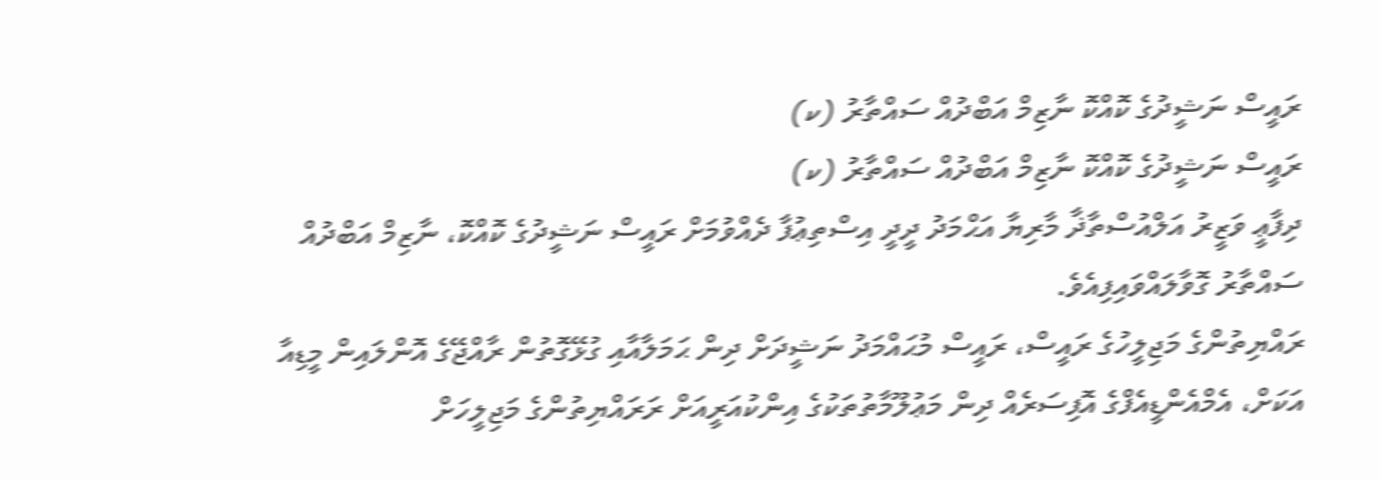ރައީސް ނަޝީދުގެ ކޮއްކޮ ނާޒިމް އަބްދުއް ސައްތާރު (ކ)
ރައީސް ނަޝީދުގެ ކޮއްކޮ ނާޒިމް އަބްދުއް ސައްތާރު (ކ)
ދިފާޢީ ވަޒީރު އަލްއުސްތާޛާ މާރިޔާ އަޙްމަދު ދީދީ އިސްތިޢުފާ ދެއްވުމަށް ރައީސް ނަޝީދުގެ ކޮއްކޮ، ނާޒިމް އަބްދުއް ސައްތާރު ގޮވާލައްވައިފިއެވެ.
ރައްޔިތުންގެ މަޖިލީހުގެ ރައީސް، ރައީސް މުޙައްމަދު ނަޝީދަށް ދިން ޙަމަލާއާއި ގުޅޭގޮތުން ރާއްޖޭގެ އޮންލައިން މީޑިއާ އަކަށް، އެމްއެންޑީއެފްގެ އޮފިސަރެއް ދިން މަޢުލޫމާތުތަކުގެ އިންކުއަރީއަށް ރަރައްޔިތުންގެ މަޖިލީހަށް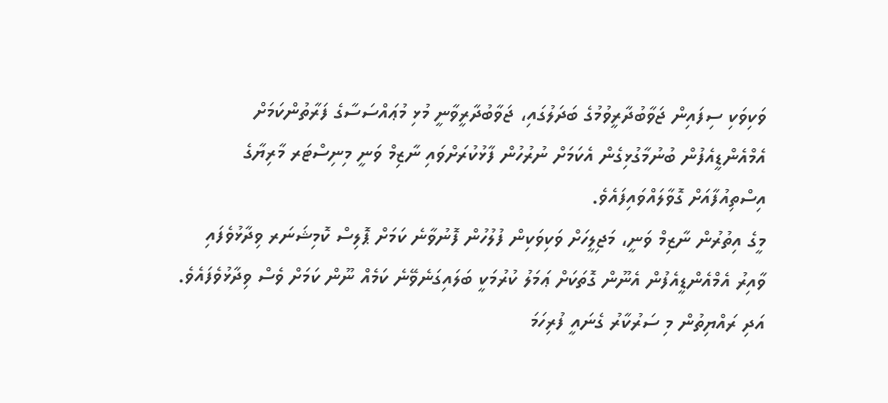ވަކިވަކި ސިފައިން ޖަވާބުދާރީވުމުގެ ބަދަލުގައި، ޖަވާބުދާރީވާނީ މުޅި މުޢައްސަސާގެ ފަރާތުންކަމަށް އެމްއެންޑީއެފުން ބުނުމާގުޅިގެން އެކަމަށް ނުރުހުން ފާޅުކުރަށްވައި ނާޒިމް ވަނީ މިނިސްޓަރ މާރިޔާގެ އިސްތިއުފާއަށް ގޮވާލައްވައިފައެވެ.
މީގެ އިތުރުން ނާޒިމް ވަނީ، މަޖިލީހަށް ވަކިވަކިން ފުލުހުން ފޮނުވާނެ ކަމަށް ޕޮލިސް ކޮމިޝަނަރ ވިދާޅުވެފައި ވާއިރު އެމްއެންޑީއެފުން އެނޫން ގޮތަކަށް ޢަމަލު ކުރުމަކީ ބަލައިގަނެވޭނެ ކަމެއް ނޫން ކަމަށް ވެސް ވިދާޅުވެފައެވެ. އަދި ރައްޔިތުން މި ސަރުކާރު ގެނައީ ފުރިހަމަ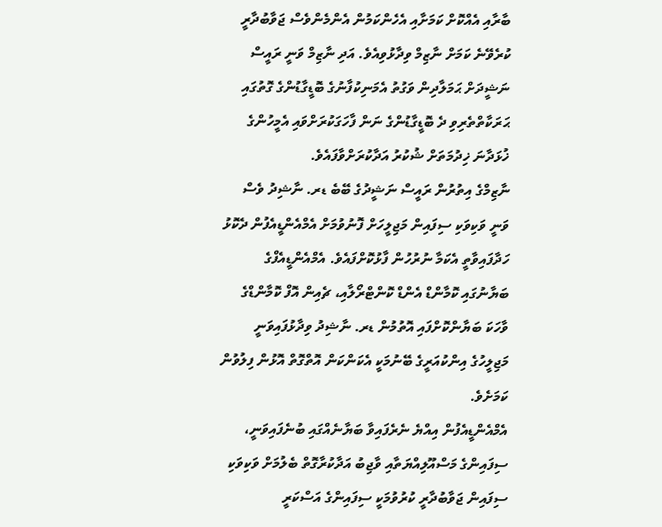ބާރާއި އެއްކޮށް ކަމަށާއި އެހެންކަމުން އެންމެންވެސް ޖަވާބުދާރީ ކުރެވޭނެ ކަމަށް ނާޒިމް ވިދާޅުވިއެވެ. އަދި ނާޒިމް ވަނީ ރައީސް ނަޝީދަށް ޙަމަލާދިން ވަގުތު އެމަނިކުފާނުގެ ބޮޑީގާޑުންގެ ގޮތުގައި ޙަރަކާތްތެރިވި ދެ ބޮޑީގާޑުންގެ ނަން ފާހަގަކުރަށްވައި އެމީހުންގެ ޚުޅަދާނަ ޚިދުމަތަށް ޝުކުރު އަދާކުރަށްވާފައެވެ.
ނާޒިމްގެ އިތުރުން ރައީސް ނަޝީދުގެ ބޭބެ ޑރ. ނާޝިދު ވެސް ވަނީ ވަކިވަކި ސިފައިން މަޖިލީހަށް ފޮނުވުމަށް އެމްއެންޑީއެފުން ދެކޮޅު ހަދާފައިވާތީ އެކަމާ ނުރުހުން ފާޅުކޮށްފައެވެ. އެމްއެންޑީއެފްގެ ބަޔާނުގައި ކޮމާންޑް އެންޑް ކޮންޓްރޯލާއި، ޗެއިން އޮފް ކޮމާންޑްގެ ވާހަކަ ބަޔާންކޮށްފައި އޮތުމުން ޑރ. ނާޝިދު ވިދާޅުފައިވަނީ މަޖިލީހުގެ އިންކުއަރީގެ ބޭނުމަކީ އެކަންކަން އޮތްގޮތް އޮޅުން ފިލުވުން ކަމަށެވެ.
އެމްއެންޑީއެފުން އިއްޔެ ނެރެފައިވާ ބަޔާނެއްގައި ބުނެފައިވަނީ، ސިފައިންގެ މަސްއޫލިއްޔަތާއި ވާޖިބު އަދާކުރާގޮތް ބެލުމަށް ވަކިވަކި ސިފައިން ޖަވާބުދާރީ ކުރުވުމަކީ ސިފައިންގެ އަސްކަރީ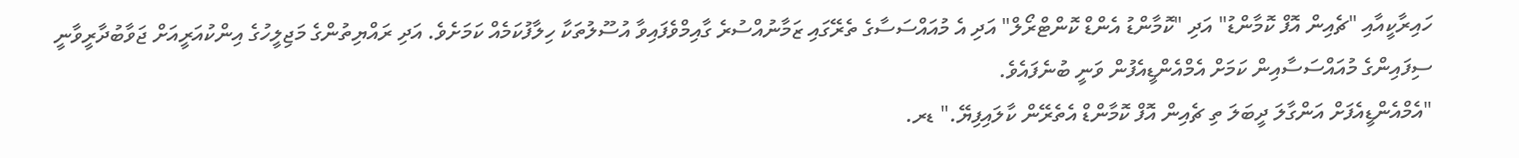ހައިރާކީއާއި "ޗެއިން އޮފް ކޮމާންޑު" އަދި "ކޮމާންޑު އެންޑް ކޮންޓްރޯލް" އަދި އެ މުއައްސަސާގެ ތެރޭގައި ޒަމާނުއްސުރެ ގާއިމްވެފައިވާ އުސޫލުތަކާ ހިލާފުކަމެއް ކަމަށެވެ. އަދި ރައްޔިތުންގެ މަޖިލީހުގެ އިންކުއަރީއަށް ޖަވާބުދާރީވާނީ ސިފައިންގެ މުއައްސަސާއިން ކަމަށް އެމްއެންޑީއެފުން ވަނީ ބުނެފައެވެ.
"އެމްއެންޑީއެފަށް އަންގާލަ ދީބަލަ ތި ޗެއިން އޮފް ކޮމާންޑް އެތެރޭން ކާލައިފިޔޭ." ޑރ.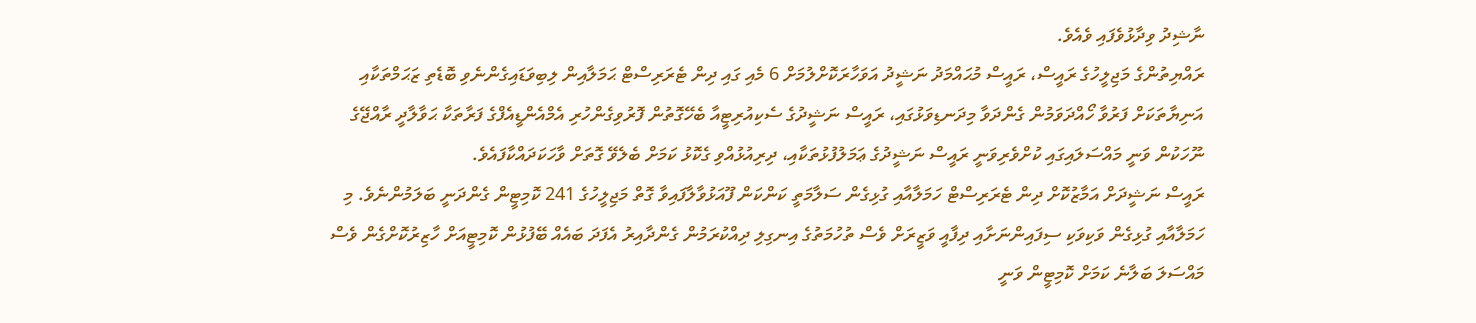ނާޝިދު ވިދާޅުވެފައި ވެއެވެ.
ރައްޔިތުންގެ މަޖިލީހުގެ ރައީސް، ރައީސް މުޙައްމަދު ނަޝީދު އަވަހާރަކޮށްލުމަށް 6 މެއި ގައި ދިން ޓެރަރިސްޓް ޙަމަލާއިން ލިބިވަޑައިގެންނެވި ބޮޑެތި ޒަޙަމްތަކާއި އަނިޔާތަކަށް ފަރުވާ ހޯއްދަވަމުން ގެންދަވާ މިދަނޑިވަޅުގައި، ރައީސް ނަޝީދުގެ ސެކިއުރިޓީއާ ބެހޭގޮތުން ފޮރުވިގެންހުރި އެމްއެންޑީއެފްގެ ފަރާތަކާ ޙަވާލާދީ ރާއްޖޭގެ ނޫހަކުން ވަނީ މައްސަލައިގައި ކުށްވެރިވަނީ ރައީސް ނަޝީދުގެ ޢަމަލުފުޅުތަކާއި، ދިރިއުޅުއްވި ގެކޮޅު ކަމަށް ބެލެވޭ ގޮތަށް ވާހަކަދައްކާފައެވެ.
ރައީސް ނަޝީދަށް އަމާޒުކޮށް ދިން ޓެރަރިސްޓް ހަމަލާއާއި ގުޅިގެން ސަލާމަތީ ކަންކަން ފޫއަޅުވާލާފައިވާ ގޮތް މަޖިލީހުގެ 241 ކޮމިޓީން ގެންދަނީ ބަލަމުންނެވެ. މި ހަމަލާއާއި ގުޅިގެން ވަކިވަކި ސިފައިންނަށާއި ދިފާއީ ވަޒީރަށް ވެސް ތުހުމަތުގެ އިނގިލި ދިއްކުރަމުން ގެންދާއިރު އެފަދަ ބައެއް ބޭފުޅުން ކޮމިޓީއަށް ހާޒިރުކޮށްގެން ވެސް މައްސަލަ ބަލާނެ ކަމަށް ކޮމިޓީން ވަނީ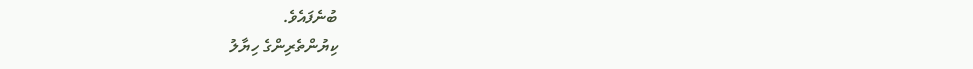ބުނެފައެވެ.
ކިޔުންތެރިންގެ ހިޔާލު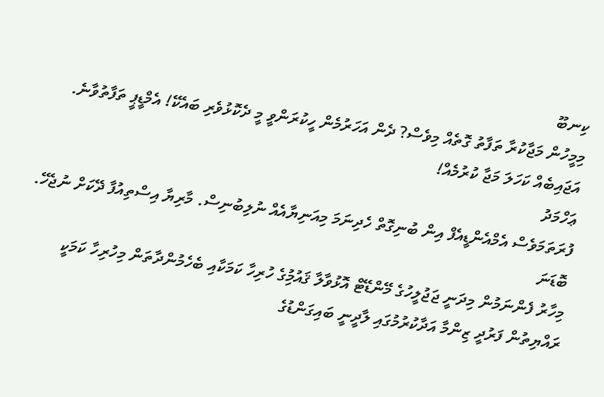ކިނބޫ
މިމީހުން މަޖާކުރާ ތަފާތު ގޮތެއް މިވެސް? ދެން އަހަރުމެން ހީކުރަންވީ މީ ދެކޮޅުވެރި ބައެކޭ! އެމްޑީޕީ ތަފާތުވާނެ. އަޖައިބެއް ކަހަލަ މަޖާ ކުރުމެއް!
ޢަހްމަދު
ފުރަތަމަވެސް އެމްއެންޑީއެފް އިން ބުނިގޮތް ހެދިނަމަ މިއަނިޔާއެއް ނުލިބުނިސް. މާރިޔާ އިސްތިއުފާ ދޭކަށް ނުޖެހޭ.
ބޮޑަނަ
މިހާރު ފެންނަމުން މިދަނީ ޖަޖުލީހުގެ މޭންޑޭޓް އޮޅުވާލާ ޤައުމުިގެ ހުރިހާ ކަމަކާއި ބެހެމުންދާތަން މިހުރިހާ ކަމަކީ ރައްޔިތުން ފަރުދީ ޒިންމާ އަދާކުރުމުގައި ލާދީނީ ބައިގަންޑުގެ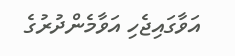އަވާގައިޖެހި އަވާމެންދުރުގެ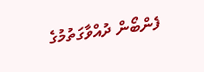ފެންބޯން ދުއްވާގަތުމުގެ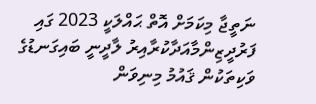ނަތީޖާ މިކަމަށް އޮތް ޙައްލަކީ 2023 ގައި ފަރުދީޒިންމާއަދާކުރާއިރު ލާދީނީ ބައިގަނޑުގެ ވަކިތަކުން ޤައުމު މިނިވަން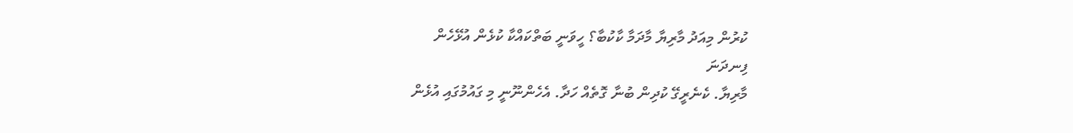ކުރުން މިއަދު މާރިޔާ މާދަމާ ކާކުބާ؟ ހީވަނީ ބަތްކައްކާ ކުޅެން އުޅޭހެން
ފިނދަނަ
މާރިޔާ. ކެނެރީގޭ ކުދިން ބުނާ ގޮތެއް ހަދާ. އެހެންނޫނީ މި ގައުމުގައި އުޅެން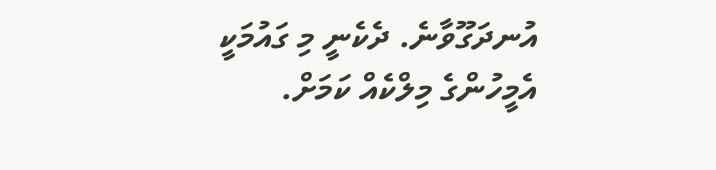އުނދަގޫވާނެ. ދެކެނީ މި ގައުމަކީ އެމީހުންގެ މިލްކެއް ކަމަށް.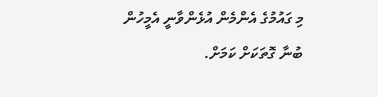މި ގައުމުގެ އެންމެން އުޅެންވާނީ އެމީހުން ބުނާ ގޮތަކަށް ކަމަށް.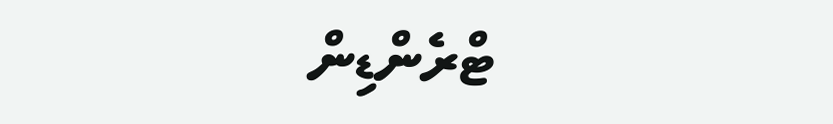ޓްރެންޑިން